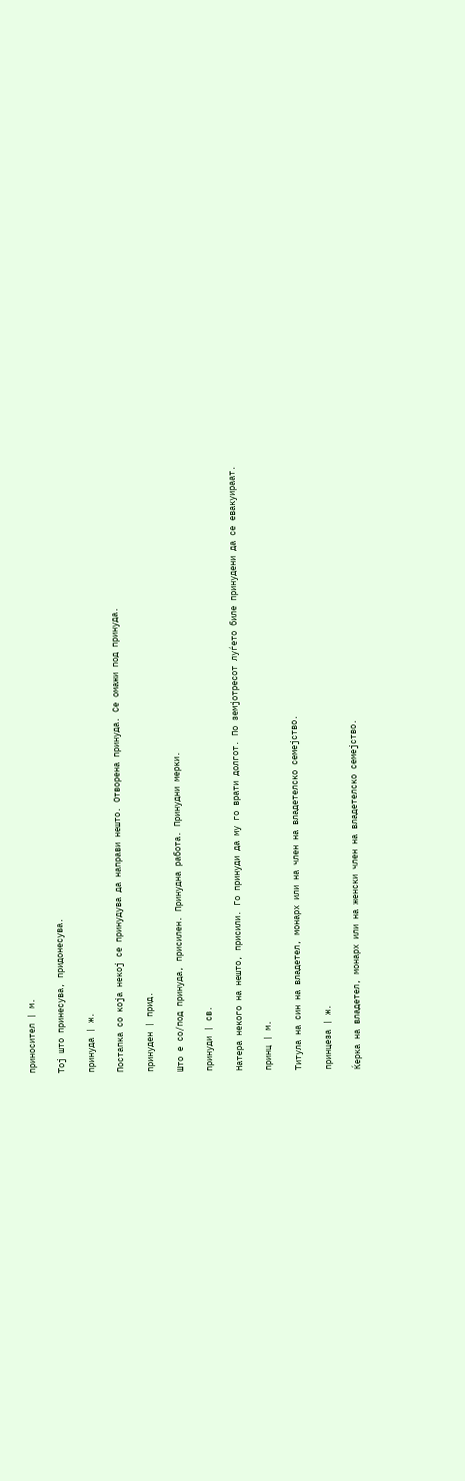приносител | м.

Тој што принесува, придонесува.

принуда | ж.

Постапка со која некој се принудува да направи нешто. Отворена принуда. Се омажи под принуда.

принуден | прид.

Што е со/под принуда, присилен. Принудна работа. Принудни мерки.

принуди | св.

Натера некого на нешто, присили. Го принуди да му го врати долгот. По земјотресот луѓето биле принудени да се евакуираат.

принц | м.

Титула на син на владетел, монарх или на член на владетелско семејство.

принцеза | ж.

Ќерка на владетел, монарх или на женски член на владетелско семејство.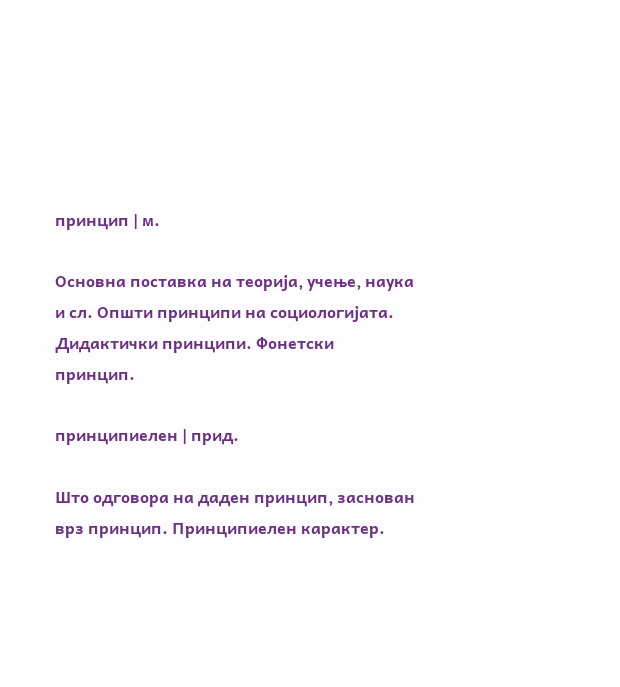принцип | м.

Основна поставка на теорија, учење, наука и сл. Општи принципи на социологијата. Дидактички принципи. Фонетски принцип.

принципиелен | прид.

Што одговора на даден принцип, заснован врз принцип. Принципиелен карактер.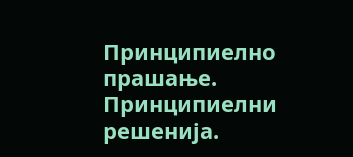Принципиелно прашање. Принципиелни решенија.